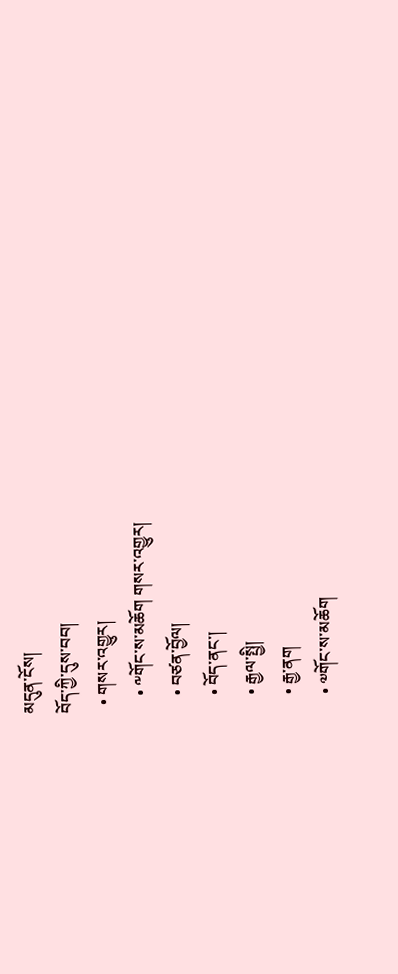མདུན་ངོས།
བོད་ཀྱི་དུས་བབ།
  • གསར་འགྱུར།
    • ༸གོང་ས་མཆོག གསར་འགྱུར།
    • བཙན་བྱོལ།
    • བོད་ནང་།
    • རྒྱལ་སྤྱི།
    • རྒྱ་ནག
    • ༧གོང་ས་མཆོག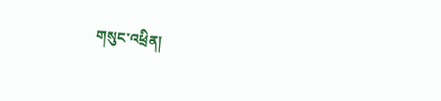གསུང་འཕྲིན།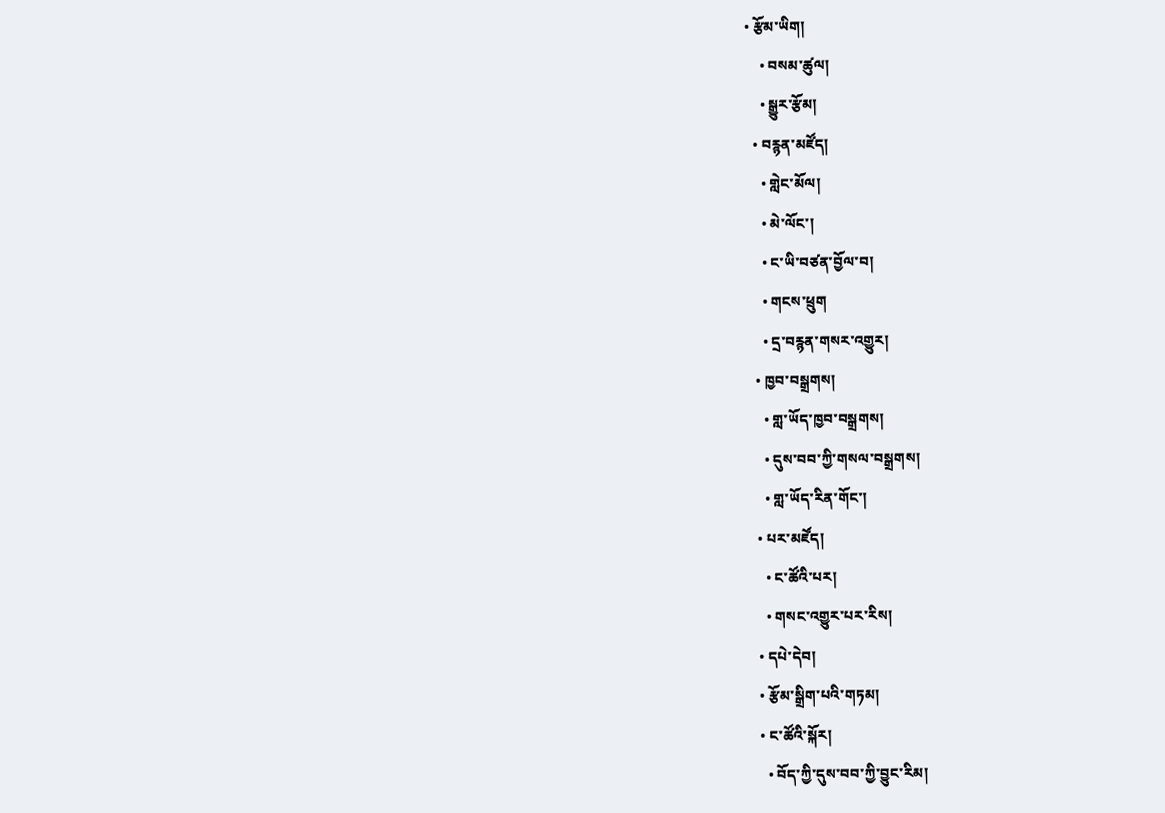• རྩོམ་ཡིག།
    • བསམ་ཚུལ།
    • སྒྱུར་རྩོམ།
  • བརྙན་མཛོད།
    • གླེང་མོལ།
    • མེ་ལོང་།
    • ང་ཡི་བཙན་བྱོལ་བ།
    • གངས་ཕྲུག
    • དྲ་བརྙན་གསར་འགྱུར།
  • ཁྱབ་བསྒྲགས།
    • གླ་ཡོད་ཁྱབ་བསྒྲགས།
    • དུས་བབ་ཀྱི་གསལ་བསྒྲགས།
    • གླ་ཡོད་རིན་གོང་།
  • པར་མཛོད།
    • ང་ཚོའི་པར།
    • གསང་འགྱུར་པར་རིས།
  • དཔེ་དེབ།
  • རྩོམ་སྒྲིག་པའི་གཏམ།
  • ང་ཚོའི་སྐོར།
    • བོད་ཀྱི་དུས་བབ་ཀྱི་བྱུང་རིམ།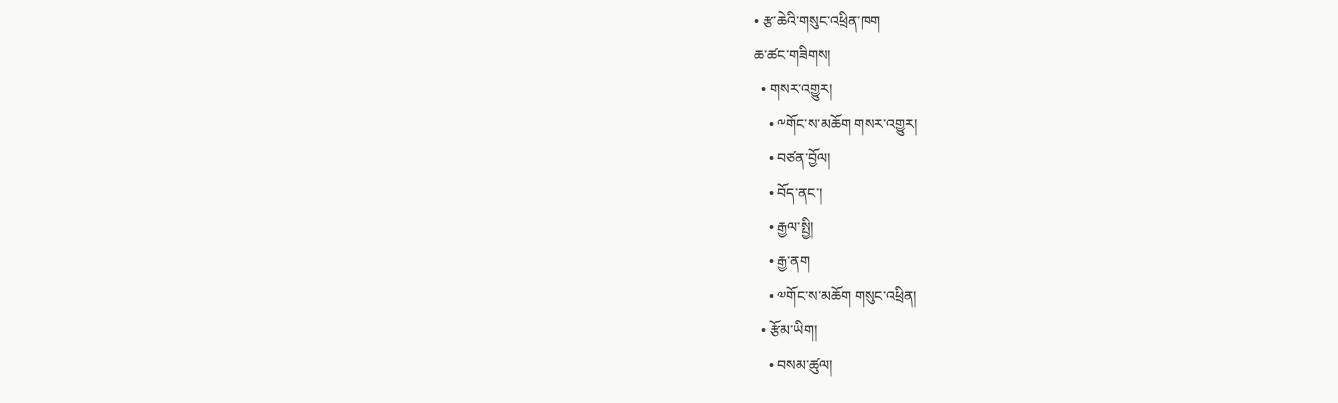• རྩ་ཆེའི་གསུང་འཕྲིན་ཁག
ཆ་ཚང་གཟིགས།
  • གསར་འགྱུར།
    • ༸གོང་ས་མཆོག གསར་འགྱུར།
    • བཙན་བྱོལ།
    • བོད་ནང་།
    • རྒྱལ་སྤྱི།
    • རྒྱ་ནག
    • ༧གོང་ས་མཆོག གསུང་འཕྲིན།
  • རྩོམ་ཡིག།
    • བསམ་ཚུལ།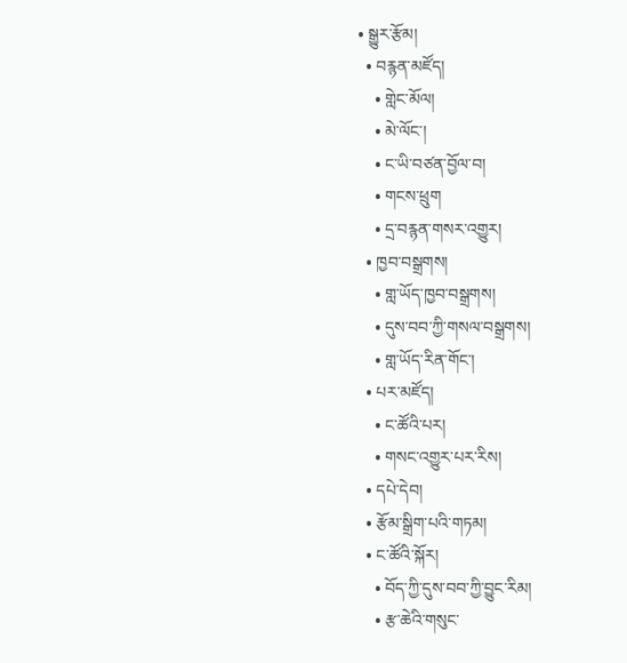• སྒྱུར་རྩོམ།
  • བརྙན་མཛོད།
    • གླེང་མོལ།
    • མེ་ལོང་།
    • ང་ཡི་བཙན་བྱོལ་བ།
    • གངས་ཕྲུག
    • དྲ་བརྙན་གསར་འགྱུར།
  • ཁྱབ་བསྒྲགས།
    • གླ་ཡོད་ཁྱབ་བསྒྲགས།
    • དུས་བབ་ཀྱི་གསལ་བསྒྲགས།
    • གླ་ཡོད་རིན་གོང་།
  • པར་མཛོད།
    • ང་ཚོའི་པར།
    • གསང་འགྱུར་པར་རིས།
  • དཔེ་དེབ།
  • རྩོམ་སྒྲིག་པའི་གཏམ།
  • ང་ཚོའི་སྐོར།
    • བོད་ཀྱི་དུས་བབ་ཀྱི་བྱུང་རིམ།
    • རྩ་ཆེའི་གསུང་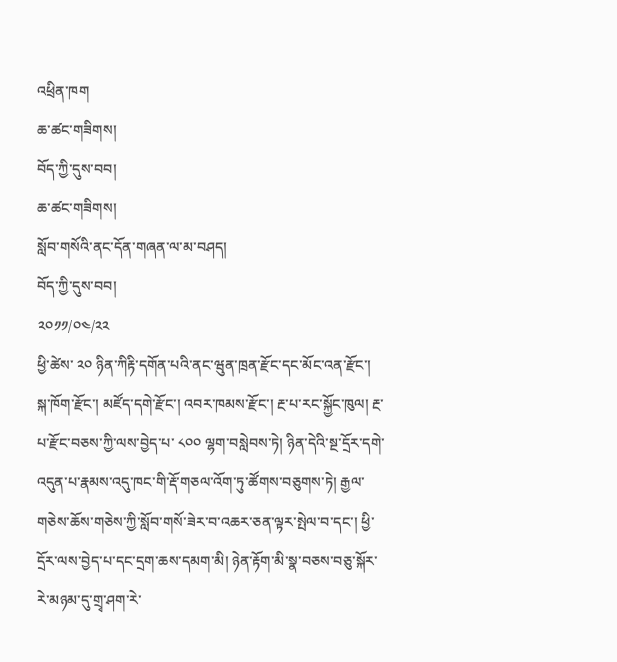འཕྲིན་ཁག
ཆ་ཚང་གཟིགས།
བོད་ཀྱི་དུས་བབ།
ཆ་ཚང་གཟིགས།
སློབ་གསོའི་ནང་དོན་གཞན་ལ་མ་བཤད།
བོད་ཀྱི་དུས་བབ།
༢༠༡༡/༠༤/༢༢
ཕྱི་ཚེས་ ༢༠ ཉིན་ཀིརྟི་དགོན་པའི་ནང་ཝུན་ཁྲན་རྫོང་དང་མོང་འན་རྫོང་། སྐ་ཁོག་རྫོང་། མཛོད་དགེ་རྫོང་། འབར་ཁམས་རྫོང་། རྔ་པ་རང་སྐྱོང་ཁུལ། རྔ་པ་རྫོང་བཅས་ཀྱི་ལས་བྱེད་པ་ ༨༠༠ ལྷག་བསླེབས་ཏེ། ཉིན་དེའི་སྔ་དྲོར་དགེ་འདུན་པ་རྣམས་འདུ་ཁང་གི་རྡོ་གཅལ་འོག་ཏུ་ཚོགས་བཅུགས་ཏེ། རྒྱལ་གཅེས་ཆོས་གཅེས་ཀྱི་སློབ་གསོ་ཟེར་བ་འཆར་ཅན་ལྟར་སྤེལ་བ་དང་། ཕྱི་དྲོར་ལས་བྱེད་པ་དང་དྲག་ཆས་དམག་མི། ཉེན་རྟོག་མི་སྣ་བཅས་བཅུ་སྐོར་རེ་མཉམ་དུ་གྲྭ་ཤག་རེ་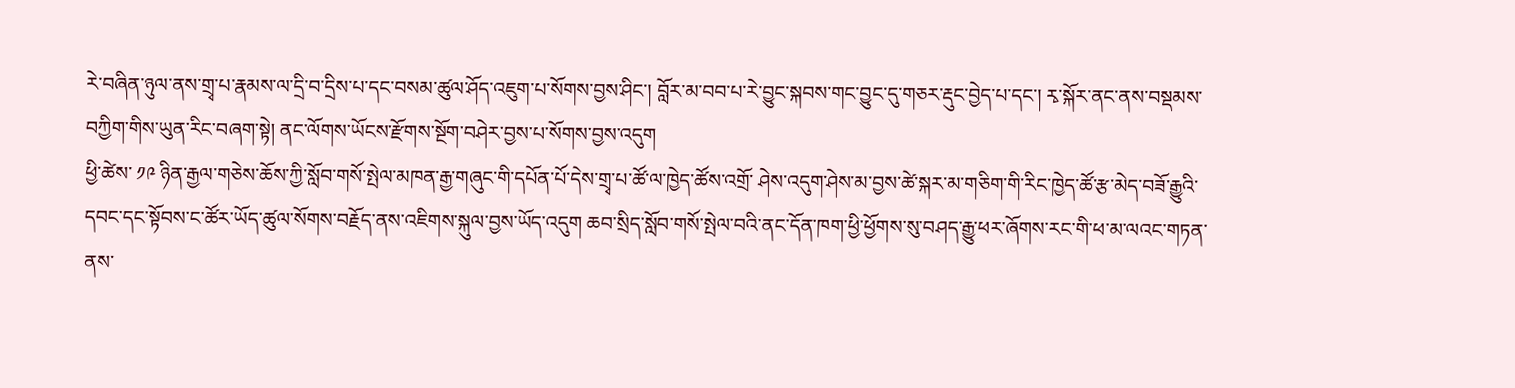རེ་བཞིན་ཉུལ་ནས་གྲྭ་པ་རྣམས་ལ་དྲི་བ་དྲིས་པ་དང་བསམ་ཚུལ་ཤོད་འཇུག་པ་སོགས་བྱས་ཤིང་། བློར་མ་བབ་པ་རེ་བྱུང་སྐབས་གང་བྱུང་དུ་གཅར་རྡུང་བྱེད་པ་དང་། རྭ་སྐོར་ནང་ནས་བསྡམས་བཀྱིག་གིས་ཡུན་རིང་བཞག་སྟེ། ནང་ལོགས་ཡོངས་རྫོགས་སྔོག་བཤེར་བྱས་པ་སོགས་བྱས་འདུག
ཕྱི་ཚེས་ ༡༩ ཉིན་རྒྱལ་གཅེས་ཆོས་ཀྱི་སློབ་གསོ་སྤེལ་མཁན་རྒྱ་གཞུང་གི་དཔོན་པོ་དེས་གྲྭ་པ་ཚོ་ལ་ཁྱེད་ཚོས་འགྲོ་ ཤེས་འདུག་ཤེས་མ་བྱས་ཚེ་སྐར་མ་གཅིག་གི་རིང་ཁྱེད་ཚོ་རྩ་མེད་བཟོ་རྒྱུའི་དབང་དང་སྟོབས་ང་ཚོར་ཡོད་ཚུལ་སོགས་བརྗོད་ནས་འཇིགས་སྐུལ་བྱས་ཡོད་འདུག ཆབ་སྲིད་སློབ་གསོ་སྤེལ་བའི་ནང་དོན་ཁག་ཕྱི་ཕྱོགས་སུ་བཤད་རྒྱུ་ཕར་ཞོགས་རང་གི་ཕ་མ་ལའང་གཏན་ནས་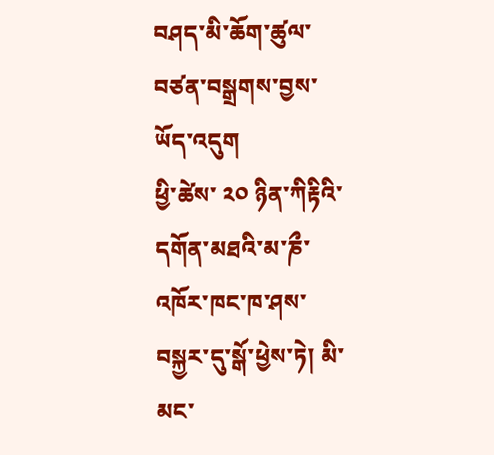བཤད་མི་ཆོག་ཚུལ་བཙན་བསྒྲགས་བྱས་ཡོད་འདུག
ཕྱི་ཚེས་ ༢༠ ཉིན་ཀིརྟིའི་དགོན་མཐའི་མ་ཎྀ་འཁོར་ཁང་ཁ་ཤས་བསྐྱར་དུ་སྒོ་ཕྱེས་ཏེ། མི་མང་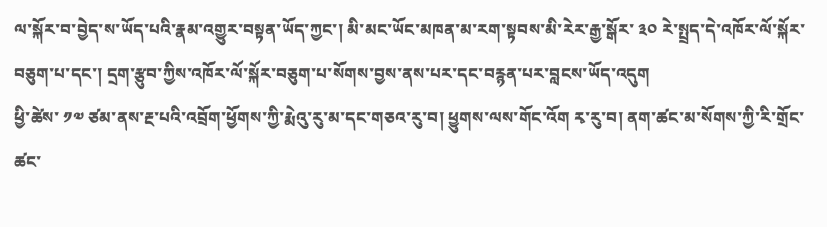ལ་སྐོར་བ་བྱེད་ས་ཡོད་པའི་རྣམ་འགྱུར་བསྟན་ཡོད་ཀྱང་། མི་མང་ཡོང་མཁན་མ་རག་སྟབས་མི་རེར་རྒྱ་སྒོར་ ༣༠ རེ་སྤྲད་དེ་འཁོར་ལོ་སྐོར་བཅུག་པ་དང་། དྲག་རྩུབ་ཀྱིས་འཁོར་ལོ་སྐོར་བཅུག་པ་སོགས་བྱས་ནས་པར་དང་བརྙན་པར་བླངས་ཡོད་འདུག
ཕྱི་ཚེས་ ༡༧ ཙམ་ནས་རྔ་པའི་འབྲོག་ཕྱོགས་ཀྱི་རྨེའུ་རུ་མ་དང་གཅའ་རུ་བ། ཕྱུགས་ལས་གོང་འོག རྭ་རུ་བ། ནག་ཚང་མ་སོགས་ཀྱི་རི་གྲོང་ཚང་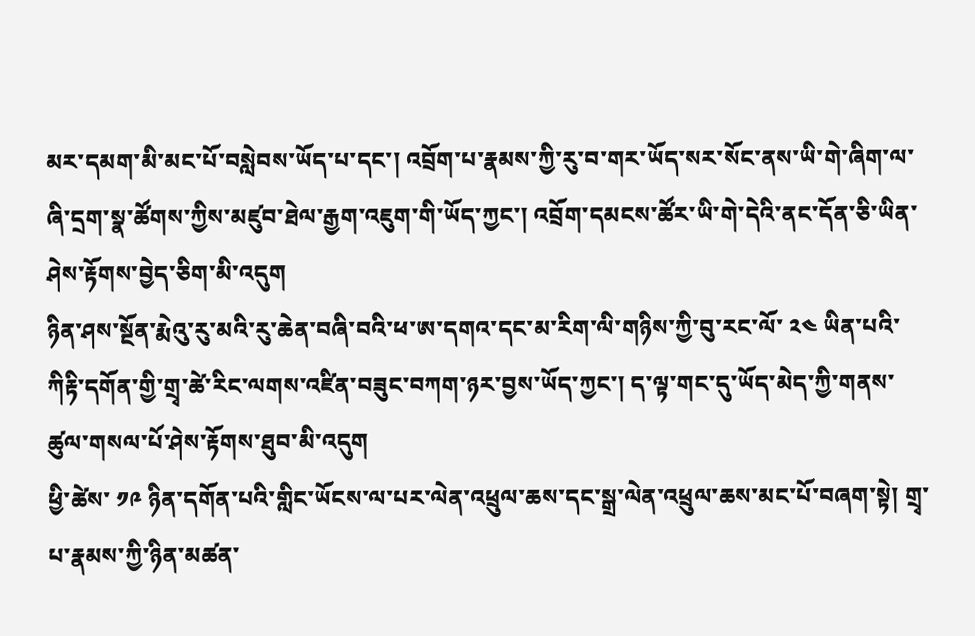མར་དམག་མི་མང་པོ་བསླེབས་ཡོད་པ་དང་། འབྲོག་པ་རྣམས་ཀྱི་རུ་བ་གར་ཡོད་སར་སོང་ནས་ཡི་གེ་ཞིག་ལ་ཞི་དྲག་སྣ་ཚོགས་ཀྱིས་མཛུབ་ཐེལ་རྒྱག་འཇུག་གི་ཡོད་ཀྱང་། འབྲོག་དམངས་ཚོར་ཡི་གེ་དེའི་ནང་དོན་ཅི་ཡིན་ཤེས་རྟོགས་བྱེད་ཅིག་མི་འདུག
ཉིན་ཤས་སྔོན་རྨེའུ་རུ་མའི་རུ་ཆེན་བཞི་བའི་ཕ་ཨ་དགའ་དང་མ་རིག་ལི་གཉིས་ཀྱི་བུ་རང་ལོ་ ༢༤ ཡིན་པའི་ཀིརྟི་དགོན་གྱི་གྲྭ་ཚེ་རིང་ལགས་འཛིན་བཟུང་བཀག་ཉར་བྱས་ཡོད་ཀྱང་། ད་ལྟ་གང་དུ་ཡོད་མེད་ཀྱི་གནས་ཚུལ་གསལ་པོ་ཤེས་རྟོགས་ཐུབ་མི་འདུག
ཕྱི་ཚེས་ ༡༩ ཉིན་དགོན་པའི་གླིང་ཡོངས་ལ་པར་ལེན་འཕྲུལ་ཆས་དང་སྒྲ་ལེན་འཕྲུལ་ཆས་མང་པོ་བཞག་སྟེ། གྲྭ་པ་རྣམས་ཀྱི་ཉིན་མཚན་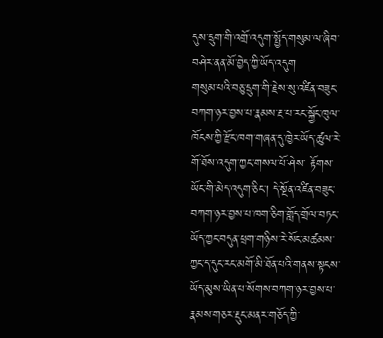དུས་དྲུག་གི་འགྲོ་འདུག་སྤྱོད་གསུམ་ལ་ཞིབ་བཤེར་ནན་མོ་བྱེད་ཀྱི་ཡོད་འདུག
གསུམ་པའི་བཅུ་དྲུག་གི་རྗེས་སུ་འཛིན་བཟུང་བཀག་ཉར་བྱས་པ་རྣམས་རྔ་པ་རང་སྐྱོང་ཁུལ་ཁོངས་ཀྱི་རྫོང་ཁག་གཞན་དུ་ཁྱེར་ཡོད་ཚུལ་རེ་གོ་ཐོས་འདུག་ཀྱང་གསལ་པོ་ཤེས་ རྟོགས་ཡོང་གི་མེད་འདུག་ཅིང་། དེ་སྔོན་འཛིན་བཟུང་བཀག་ཉར་བྱས་པ་ཁག་ཅིག་གློད་གྲོལ་བཏང་ཡོད་ཀྱང་བདུན་ཕྲག་གཉིས་རེ་སོང་མཚམས་ཀྱང་ད་དུང་རང་མགོ་མི་ཐོན་པའི་གནས་སྟངས་ཡོད་མུས་ཡིན་པ་སོགས་བཀག་ཉར་བྱས་པ་རྣམས་གཅར་རྡུང་མནར་གཅོད་ཀྱི་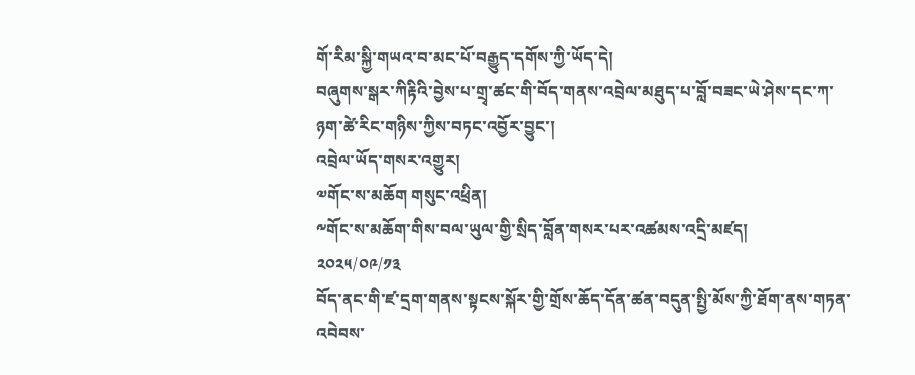གོ་རིམ་སྐྱི་གཡའ་བ་མང་པོ་བརྒྱུད་དགོས་ཀྱི་ཡོད་དེ།
བཞུགས་སྒར་ཀིརྟིའི་བྱེས་པ་གྲྭ་ཚང་གི་བོད་གནས་འབྲེལ་མཐུད་པ་བློ་བཟང་ཡེ་ཤེས་དང་ཀ་ཉག་ཚེ་རིང་གཉིས་ཀྱིས་བཏང་འབྱོར་བྱུང་།
འབྲེལ་ཡོད་གསར་འགྱུར།
༧གོང་ས་མཆོག གསུང་འཕྲིན།
༸གོང་ས་མཆོག་གིས་བལ་ཡུལ་གྱི་སྲིད་བློན་གསར་པར་འཚམས་འདྲི་མཛད།
༢༠༢༥/༠༩/༡༣
བོད་ནང་གི་ཛ་དྲག་གནས་སྟངས་སྐོར་གྱི་གྲོས་ཆོད་དོན་ཚན་བདུན་སྤྱི་མོས་ཀྱི་ཐོག་ནས་གཏན་འབེབས་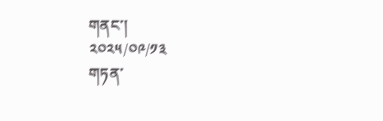གནང་།
༢༠༢༥/༠༩/༡༣
གཏན་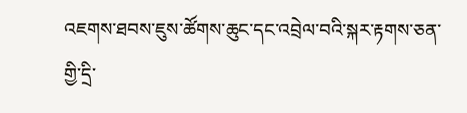འཇགས་ཐབས་ཇུས་ཚོགས་ཆུང་དང་འབྲེལ་བའི་སྐར་རྟགས་ཅན་གྱི་དྲི་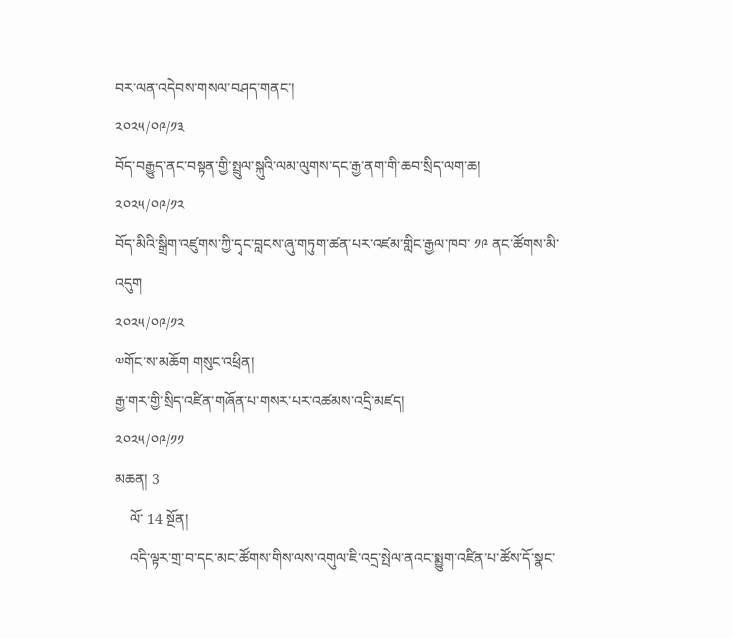བར་ལན་འདེབས་གསལ་བཤད་གནང་།
༢༠༢༥/༠༩/༡༣
བོད་བརྒྱུད་ནང་བསྟན་གྱི་སྤྲུལ་སྐུའི་ལམ་ལུགས་དང་རྒྱ་ནག་གི་ཆབ་སྲིད་ལག་ཆ།
༢༠༢༥/༠༩/༡༢
བོད་མིའི་སྒྲིག་འཛུགས་ཀྱི་དྭང་བླངས་ཞུ་གཏུག་ཚན་པར་འཛམ་གླིང་རྒྱལ་ཁབ་ ༡༩ ནང་ཚོགས་མི་འདུག
༢༠༢༥/༠༩/༡༢
༧གོང་ས་མཆོག གསུང་འཕྲིན།
རྒྱ་གར་གྱི་སྲིད་འཛིན་གཞོན་པ་གསར་པར་འཚམས་འདྲི་མཛད།
༢༠༢༥/༠༩/༡༡
མཆན། 3
    ལོ་ 14 སྔོན།
    འདི་ལྟར་གྲ་བ་དང་མང་ཚོགས་གིས་ལས་འགུལ་ཇི་འདྲ་སྤེལ་ནའང་སྨྱུག་འཛིན་པ་ཚོས་དོ་སྣང་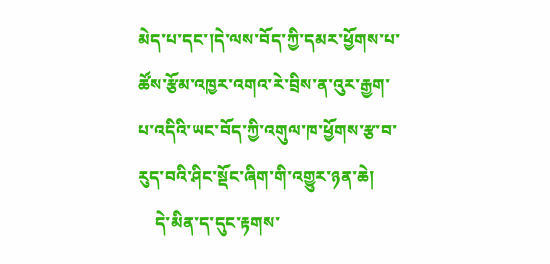མེད་པ་དང་།དེ་ལས་བོད་ཀྱི་དམར་ཕྱོགས་པ་ཚོས་རྩོམ་འཁྱར་འགའ་རེ་བྲིས་ན་འུར་རྒྱག་པ་འདིའི་ཡང་བོད་ཀྱི་འགུལ་ཁ་ཕྱོགས་རྩ་བ་རུད་བའི་ཤིང་སྡོང་ཞིག་གི་འགྱུར་ཉན་ཆེ།
    དེ་མིན་ད་དུང་རྟགས་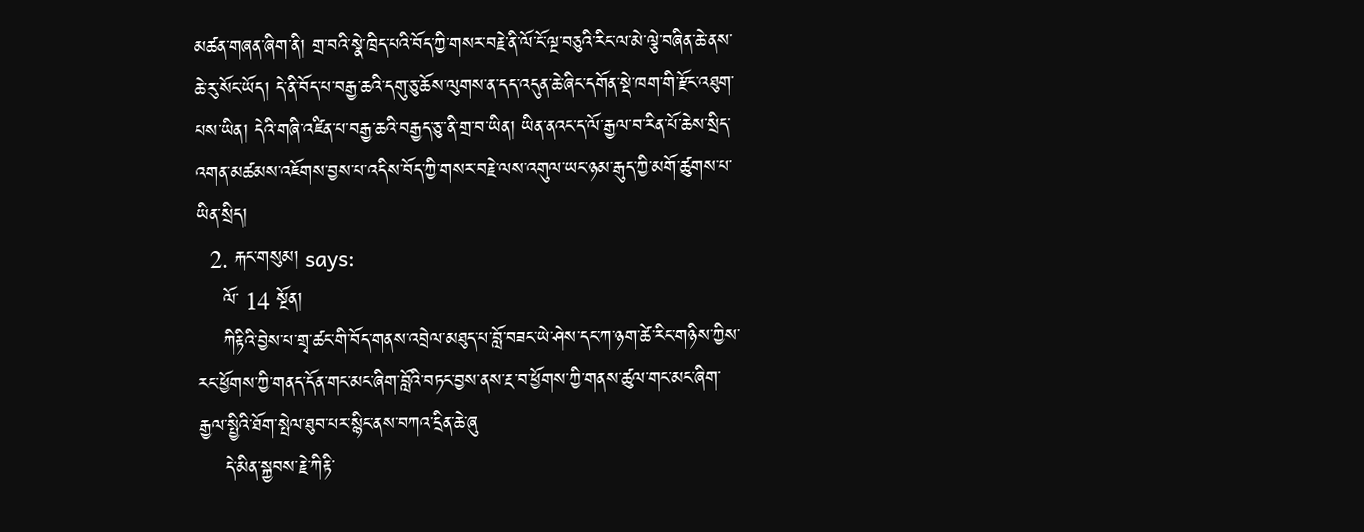མཚན་གཞན་ཞིག་ནི། གྲ་བའི་སྣེ་ཁྲིད་པའི་བོད་ཀྱི་གསར་བརྗེ་ནི་ལོ་ངོ་ལྔ་བཅུའི་རིང་ལ་མེ་ལྕེ་བཞིན་ཆེ་ནས་ཆེ་རུ་སོང་ཡོད། དེ་ནི་བོད་པ་བརྒྱ་ཆའི་དགུ་ཅུ་ཆོས་ལུགས་ན་དད་འདུན་ཆེ་ཞིང་དགོན་སྡེ་ཁག་གི་རྫོང་འཐུག་པས་ཡིན། དེའི་གཞི་འཛིན་པ་བརྒྱ་ཆའི་བརྒྱད་ཅུ་་ནི་གྲ་བ་ཡིན། ཡིན་ནའང་ད་ལོ་རྒྱལ་བ་རིན་པོ་ཆེས་སྲིད་འགན་མཚམས་འཇོགས་བྱས་པ་འདིས་བོད་ཀྱི་གསར་བརྗེ་ལས་འགུལ་ཡང་ཉམ་རྒུད་ཀྱི་མགོ་ཚུགས་པ་ཡིན་སྲིད།
  2. རྐང་གསུམ། says:
    ལོ་ 14 སྔོན།
    ཀིརྟིའི་བྱེས་པ་གྲྭ་ཚང་གི་བོད་གནས་འབྲེལ་མཐུད་པ་བློ་བཟང་ཡེ་ཤེས་དང་ཀ་ཉག་ཚེ་རིང་གཉིས་ཀྱིས་རང་ཕྱོགས་ཀྱི་གནད་དོན་གང་མང་ཞིག་བློའི་བཏང་བྱས་ནས་རྔ་བ་ཕྱོགས་ཀྱི་གནས་ཚུལ་གང་མང་ཞིག་རྒྱལ་སྤྱིའི་ཐོག་སྤེལ་ཐུབ་པར་སྙིང་ནས་བཀའ་དྲིན་ཆེ་ཞུ
    དེ་མིན་སྐྱབས་རྗེ་ཀིརྟི་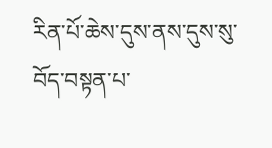རིན་པོ་ཆེས་དུས་ནས་དུས་སུ་བོད་བསྟན་པ་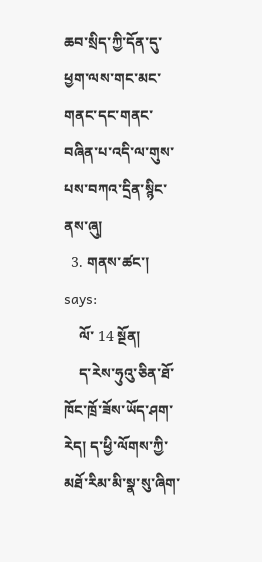ཆབ་སྲིད་ཀྱི་དོན་དུ་ཕྱག་ལས་གང་མང་གནང་དང་གནང་བཞིན་པ་འདི་ལ་གུས་པས་བཀའ་དྲིན་སྙིང་ནས་ཞུ།
  3. གནས་ཚང་། says:
    ལོ་ 14 སྔོན།
    ད་རེས་ཧུའུ་ཅིན་ཐོ་ཁོང་ཁྲོ་ཟོས་ཡོད་ཤག་རེད། ད་ཕྱི་ལོགས་ཀྱི་མཐོ་རིམ་མི་སྣ་སུ་ཞིག་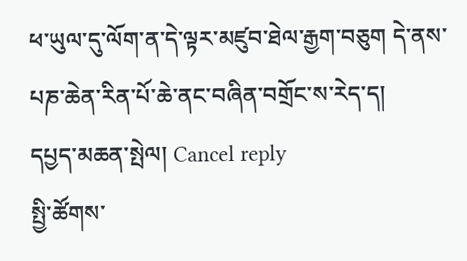ཕ་ཡུལ་དུ་ལོག་ན་དེ་ལྟར་མཛུབ་ཐེལ་རྒྱག་བཅུག དེ་ནས་པཎ་ཆེན་རིན་པོ་ཆེ་ནང་བཞིན་བགྲོང་ས་རེད་ད།
དཔྱད་མཆན་སྤེལ། Cancel reply
སྤྱི་ཚོགས་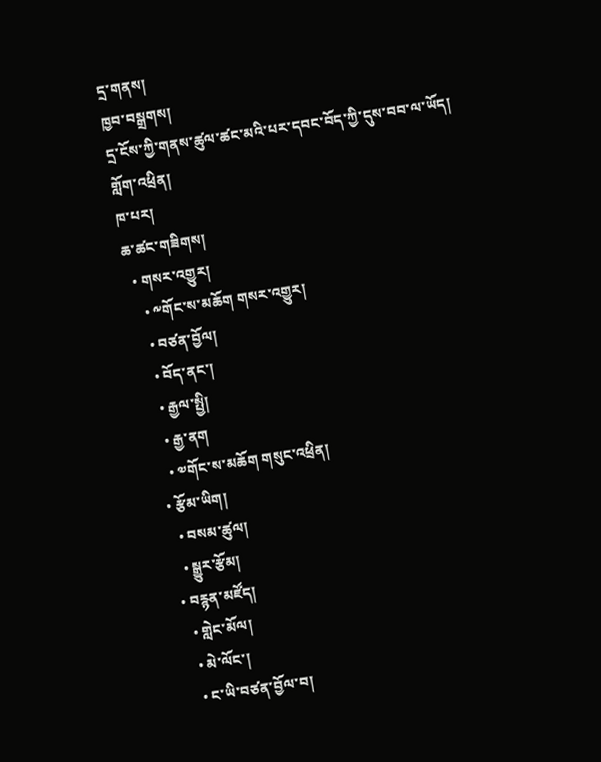དྲ་གནས།
ཁྱབ་བསྒྲགས།
དྲ་ངོས་ཀྱི་གནས་ཚུལ་ཚང་མའི་པར་དབང་བོད་ཀྱི་དུས་བབ་ལ་ཡོད།
གློག་འཕྲིན།
ཁ་པར།
ཆ་ཚང་གཟིགས།
  • གསར་འགྱུར།
    • ༸གོང་ས་མཆོག གསར་འགྱུར།
    • བཙན་བྱོལ།
    • བོད་ནང་།
    • རྒྱལ་སྤྱི།
    • རྒྱ་ནག
    • ༧གོང་ས་མཆོག གསུང་འཕྲིན།
  • རྩོམ་ཡིག།
    • བསམ་ཚུལ།
    • སྒྱུར་རྩོམ།
  • བརྙན་མཛོད།
    • གླེང་མོལ།
    • མེ་ལོང་།
    • ང་ཡི་བཙན་བྱོལ་བ།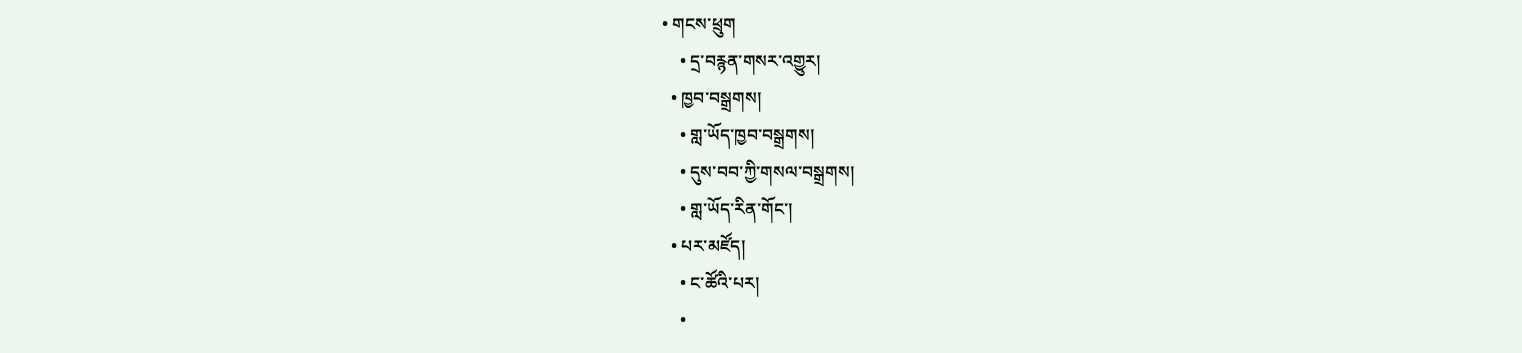• གངས་ཕྲུག
    • དྲ་བརྙན་གསར་འགྱུར།
  • ཁྱབ་བསྒྲགས།
    • གླ་ཡོད་ཁྱབ་བསྒྲགས།
    • དུས་བབ་ཀྱི་གསལ་བསྒྲགས།
    • གླ་ཡོད་རིན་གོང་།
  • པར་མཛོད།
    • ང་ཚོའི་པར།
    •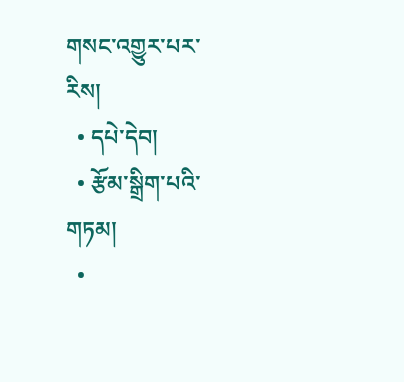གསང་འགྱུར་པར་རིས།
  • དཔེ་དེབ།
  • རྩོམ་སྒྲིག་པའི་གཏམ།
  •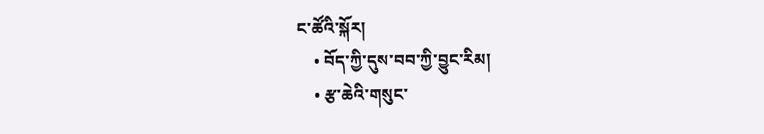ང་ཚོའི་སྐོར།
    • བོད་ཀྱི་དུས་བབ་ཀྱི་བྱུང་རིམ།
    • རྩ་ཆེའི་གསུང་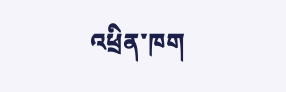འཕྲིན་ཁག